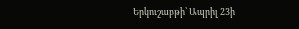Երկուշաբթի՝ Ապրիլ 23ի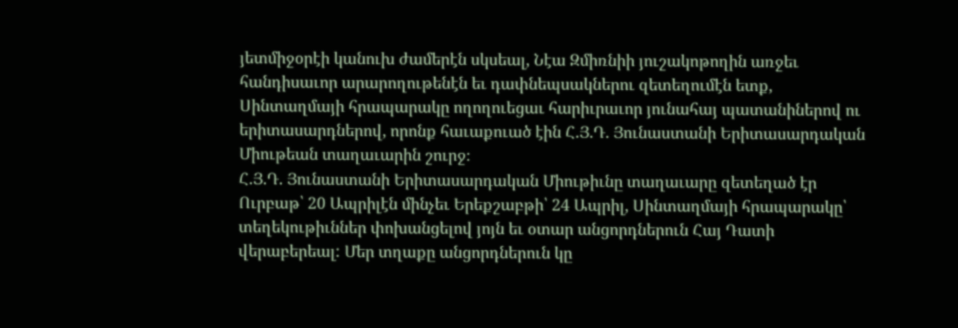յետմիջօրէի կանուխ ժամերէն սկսեալ, Նէա Զմիռնիի յուշակոթողին առջեւ հանդիսաւոր արարողութենէն եւ դափնեպսակներու զետեղումէն ետք, Սինտաղմայի հրապարակը ողողուեցաւ հարիւրաւոր յունահայ պատանիներով ու երիտասարդներով, որոնք հաւաքուած էին Հ.Յ.Դ. Յունաստանի Երիտասարդական Միութեան տաղաւարին շուրջ։
Հ.Յ.Դ. Յունաստանի Երիտասարդական Միութիւնը տաղաւարը զետեղած էր Ուրբաթ՝ 20 Ապրիլէն մինչեւ Երեքշաբթի՝ 24 Ապրիլ, Սինտաղմայի հրապարակը՝ տեղեկութիւններ փոխանցելով յոյն եւ օտար անցորդներուն Հայ Դատի վերաբերեալ: Մեր տղաքը անցորդներուն կը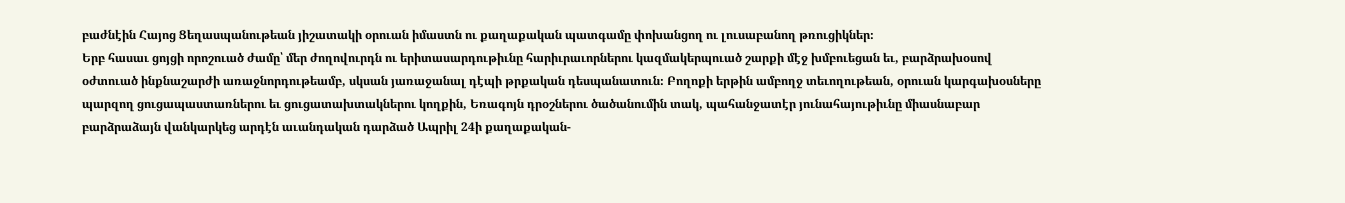բաժնէին Հայոց Ցեղասպանութեան յիշատակի օրուան իմաստն ու քաղաքական պատգամը փոխանցող ու լուսաբանող թռուցիկներ։
Երբ հասաւ ցոյցի որոշուած ժամը՝ մեր ժողովուրդն ու երիտասարդութիւնը հարիւրաւորներու կազմակերպուած շարքի մէջ խմբուեցան եւ, բարձրախօսով օժտուած ինքնաշարժի առաջնորդութեամբ, սկսան յառաջանալ դէպի թրքական դեսպանատուն։ Բողոքի երթին ամբողջ տեւողութեան, օրուան կարգախօսները պարզող ցուցապաստառներու եւ ցուցատախտակներու կողքին, Եռագոյն դրօշներու ծածանումին տակ, պահանջատէր յունահայութիւնը միասնաբար բարձրաձայն վանկարկեց արդէն աւանդական դարձած Ապրիլ 24ի քաղաքական-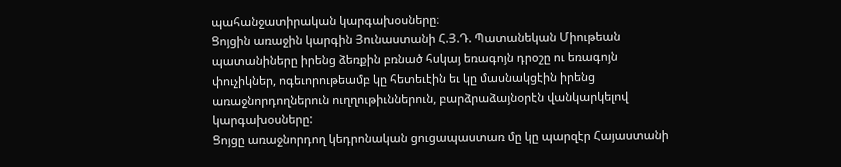պահանջատիրական կարգախօսները։
Ցոյցին առաջին կարգին Յունաստանի Հ.Յ.Դ. Պատանեկան Միութեան պատանիները իրենց ձեռքին բռնած հսկայ եռագոյն դրօշը ու եռագոյն փուչիկներ, ոգեւորութեամբ կը հետեւէին եւ կը մասնակցէին իրենց առաջնորդողներուն ուղղութիւններուն, բարձրաձայնօրէն վանկարկելով կարգախօսները:
Ցոյցը առաջնորդող կեդրոնական ցուցապաստառ մը կը պարզէր Հայաստանի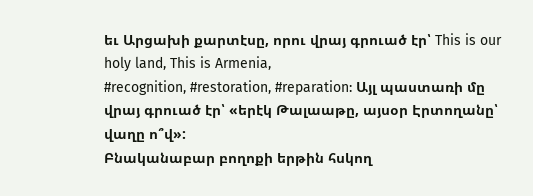եւ Արցախի քարտէսը, որու վրայ գրուած էր՝ This is our holy land, This is Armenia,
#recognition, #restoration, #reparation: Այլ պաստառի մը վրայ գրուած էր՝ «երէկ Թալաաթը, այսօր Էրտողանը՝ վաղը ո՞վ»:
Բնականաբար բողոքի երթին հսկող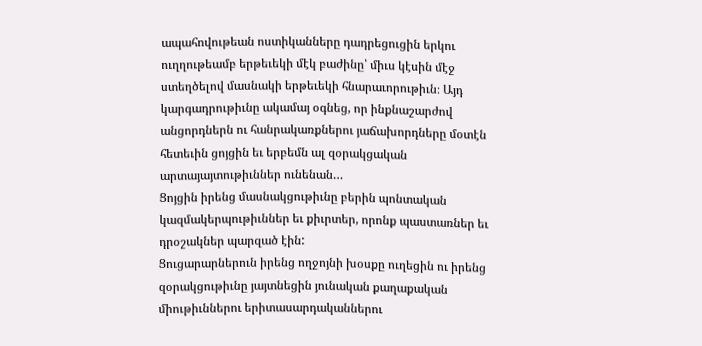ապահովութեան ոստիկանները դադրեցուցին երկու ուղղութեամբ երթեւեկի մէկ բաժինը՝ միւս կէսին մէջ ստեղծելով մասնակի երթեւեկի հնարաւորութիւն։ Այդ կարգադրութիւնը ակամայ օգնեց, որ ինքնաշարժով անցորդներն ու հանրակառքներու յաճախորդները մօտէն հետեւին ցոյցին եւ երբեմն ալ զօրակցական արտայայտութիւններ ունենան…
Ցոյցին իրենց մասնակցութիւնը բերին պոնտական կազմակերպութիւններ եւ քիւրտեր, որոնք պաստառներ եւ դրօշակներ պարզած էին:
Ցուցարարներուն իրենց ողջոյնի խօսքը ուղեցին ու իրենց զօրակցութիւնը յայտնեցին յունական քաղաքական միութիւններու երիտասարդականներու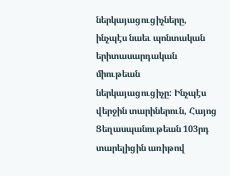ներկայացուցիչները, ինչպէս նաեւ պոնտական երիտասարդական միութեան ներկայացուցիչը: Ինչպէս վերջին տարիներուն, Հայոց Ցեղասպանութեան 103րդ տարելիցին առիթով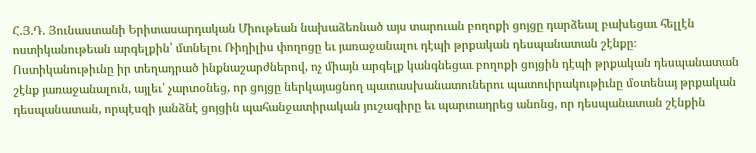Հ.Յ.Դ. Յունաստանի Երիտասարդական Միութեան նախաձեռնած այս տարուան բողոքի ցոյցը դարձեալ բախեցաւ հելլէն ոստիկանութեան արգելքին՝ մտնելու Ռիղիլիս փողոցը եւ յառաջանալու դէպի թրքական դեսպանատան շէնքը։
Ոստիկանութիւնը իր տեղադրած ինքնաշարժներով, ոչ միայն արգելք կանգնեցաւ բողոքի ցոյցին դէպի թրքական դեսպանատան շէնք յառաջանալուն, այլեւ՝ չարտօնեց, որ ցոյցը ներկայացնող պատասխանատուներու պատուիրակութիւնը մօտենայ թրքական դեսպանատան, որպէսզի յանձնէ ցոյցին պահանջատիրական յուշագիրը եւ պարտադրեց անոնց, որ դեսպանատան շէնքին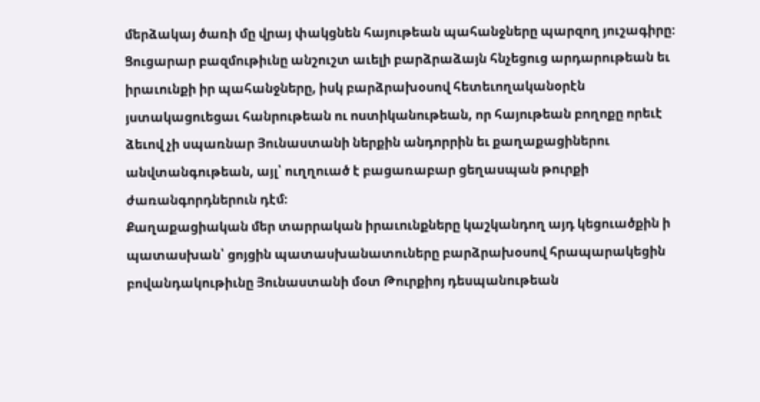մերձակայ ծառի մը վրայ փակցնեն հայութեան պահանջները պարզող յուշագիրը։
Ցուցարար բազմութիւնը անշուշտ աւելի բարձրաձայն հնչեցուց արդարութեան եւ իրաւունքի իր պահանջները, իսկ բարձրախօսով հետեւողականօրէն յստակացուեցաւ հանրութեան ու ոստիկանութեան, որ հայութեան բողոքը որեւէ ձեւով չի սպառնար Յունաստանի ներքին անդորրին եւ քաղաքացիներու անվտանգութեան, այլ՝ ուղղուած է բացառաբար ցեղասպան թուրքի ժառանգորդներուն դէմ։
Քաղաքացիական մեր տարրական իրաւունքները կաշկանդող այդ կեցուածքին ի պատասխան՝ ցոյցին պատասխանատուները բարձրախօսով հրապարակեցին բովանդակութիւնը Յունաստանի մօտ Թուրքիոյ դեսպանութեան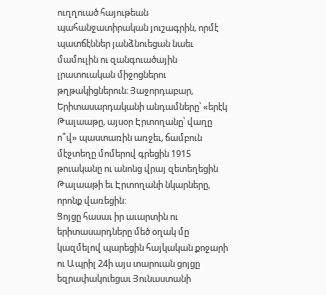ուղղուած հայութեան պահանջատիրական յուշագրին, որմէ պատճէններ յանձնուեցան նաեւ մամուլին ու զանգուածային լրատուական միջոցներու թղթակիցներուն։ Յաջորդաբար, Երիտասարդականի անդամները՝ «երէկ Թալաաթը, այսօր Էրտողանը՝ վաղը ո՞վ» պաստառին առջեւ, ճամբուն մէջտեղը մոմերով գրեցին 1915 թուականը ու անոնց վրայ զետեղեցին Թալաաթի եւ Էրտողանի նկարները, որոնք վառեցին:
Ցոյցը հասաւ իր աւարտին ու երիտասարդները մեծ օղակ մը կազմելով պարեցին հայկական քոջարի ու Ապրիլ 24ի այս տարուան ցոյցը եզրափակուեցաւ Յունաստանի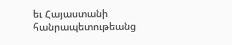եւ Հայաստանի հանրապետութեանց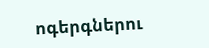ոգերգներու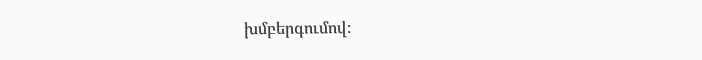խմբերգումով։